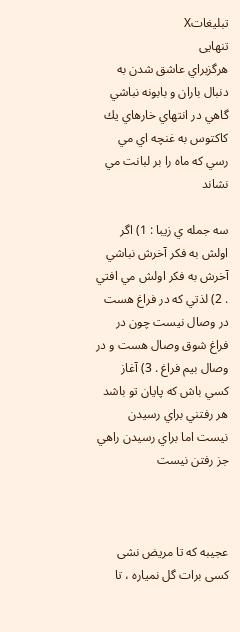تبليغاتX
تنهایی
هرگزبراي عاشق شدن به دنبال باران و بابونه نباشي گاهي در انتهاي خارهاي يك كاكتوس به غنچه اي مي رسي كه ماه را بر لبانت مي نشاند

سه جمله ي زيبا : 1) اگر اولش به فکر آخرش نباشي آخرش به فکر اولش مي افتي . 2) لذتي که در فراغ هست در وصال نيست چون در فراغ شوق وصال هست و در وصال بيم فراغ . 3) آغاز کسي باش که پايان تو باشد هر رفتني براي رسيدن نيست اما براي رسيدن راهي جز رفتن نيست



عجیبه که تا مریض نشی کسی برات گل نمیاره ، تا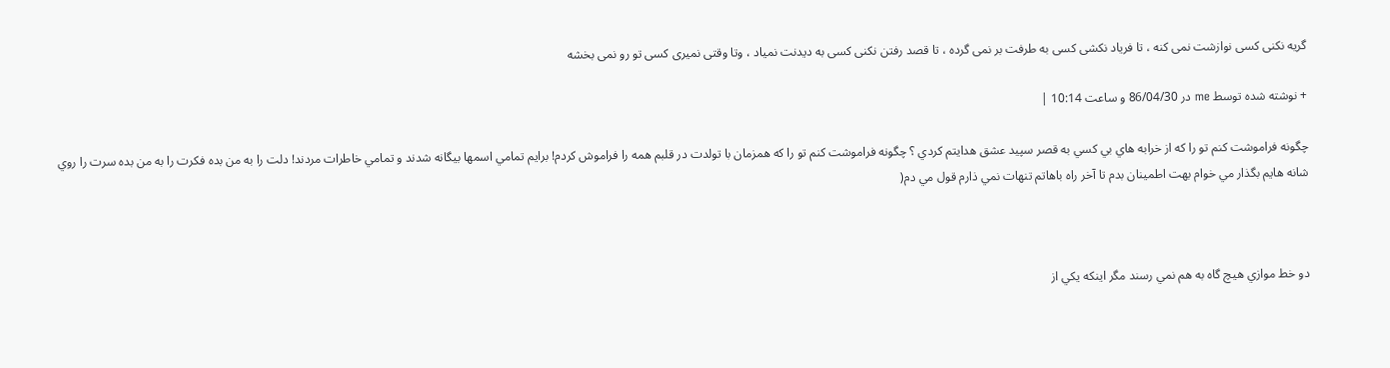گریه نکنی کسی نوازشت نمی کنه ، تا فریاد نکشی کسی به طرفت بر نمی گرده ، تا قصد رفتن نکنی کسی به دیدنت نمیاد ، وتا وقتی نمیری کسی تو رو نمی بخشه

+ نوشته شده توسط me در 86/04/30 و ساعت 10:14 |

چگونه فراموشت کنم تو را که از خرابه هاي بي کسي به قصر سپيد عشق هدايتم کردي ؟ چگونه فراموشت کنم تو را که همزمان با تولدت در قلبم همه را فراموش کردم! برايم تمامي اسمها بيگانه شدند و تمامي خاطرات مردند! دلت را به من بده فکرت را به من بده سرت را روي شانه هايم بگذار مي خوام بهت اطمينان بدم تا آخر راه باهاتم تنهات نمي ذارم قول مي دم(



دو خط موازي هيچ گاه به هم نمي رسند مگر اينکه يکي از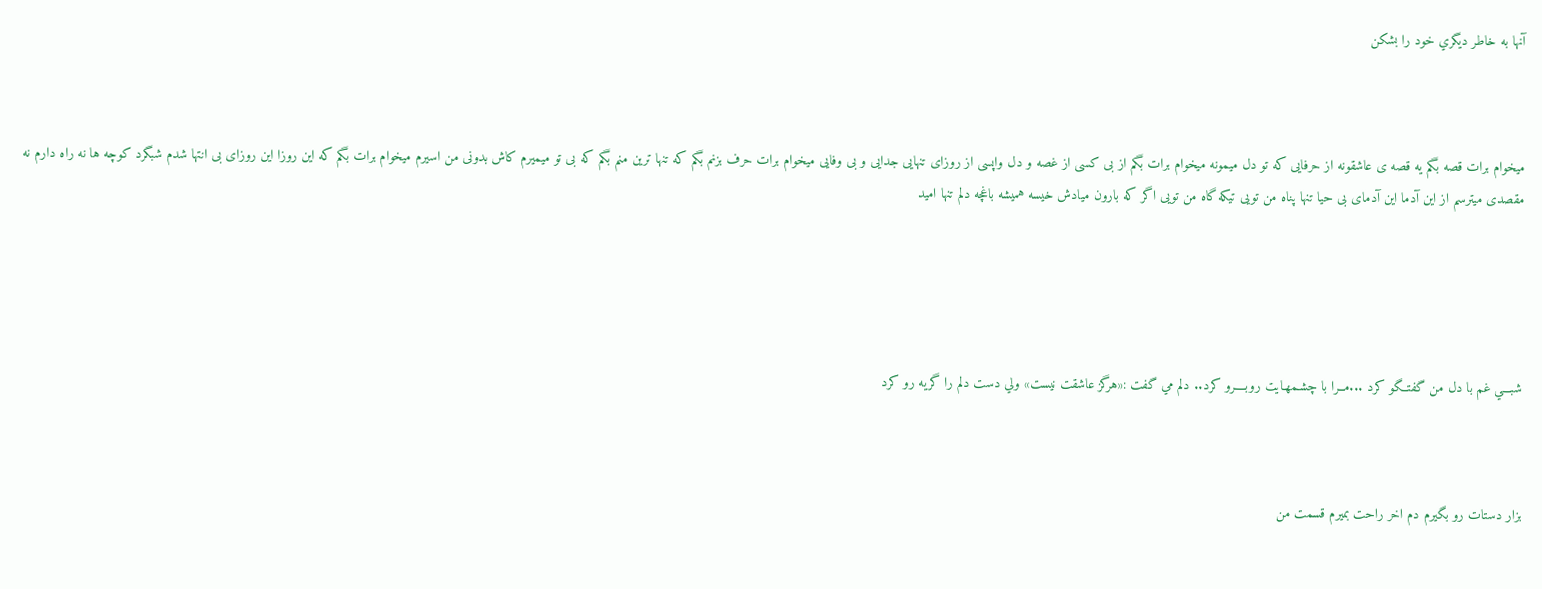آنها به خاطر ديگري خود را بشکن



میخوام برات قصه بگم یه قصه ی عاشقونه از حرفایی که تو دل میمونه میخوام برات بگم از بی کسی از غصه و دل واپسی از روزای تنهایی جدایی و بی وفایی میخوام برات حرف بزنم بگم که تنها ترین منم بگم که بی تو میمیرم کاش بدونی من اسیرم میخوام برات بگم که این روزا این روزای بی انتها شدم شبگرد کوچه ها نه راه دارم نه مقصدی میترسم از این آدما این آدمای بی حیا تنها پناه من تویی تیکه گاه من تویی اگر که بارون میادش خیسه همیشه باغچه دلم تنها امید





شبـــي غم با دل من گفتــگو کرد ...مــرا با چشـمهـايت روبــــرو کرد.. دلم مي گفت :«هرگز عاشقت نيست» ولي دست دلم را گريه رو کرد



بزار دستات رو بگيرم دم اخر راحت بميرم قسمت من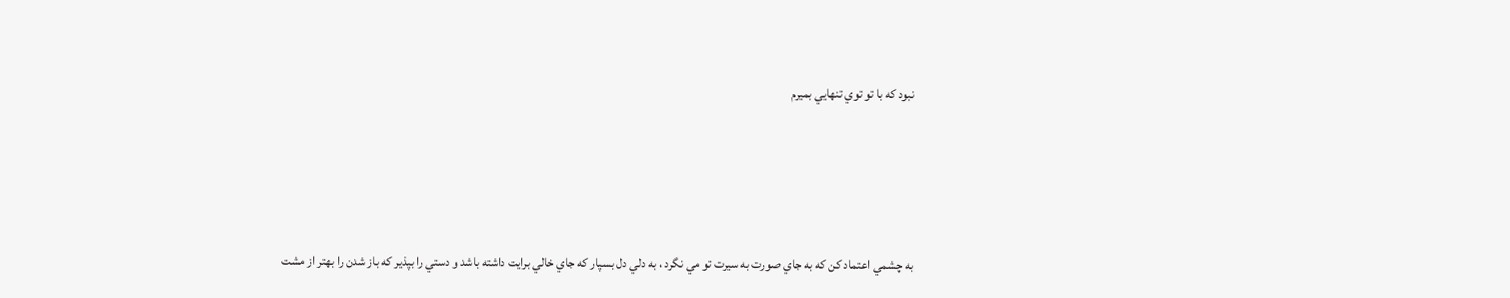نبود که با تو توي تنهايي بميرم





به چشمي اعتماد کن که به جاي صورت به سيرت تو مي نگرد ، به دلي دل بسپار که جاي خالي برايت داشته باشد و دستي را بپذير که باز شدن را بهتر از مشت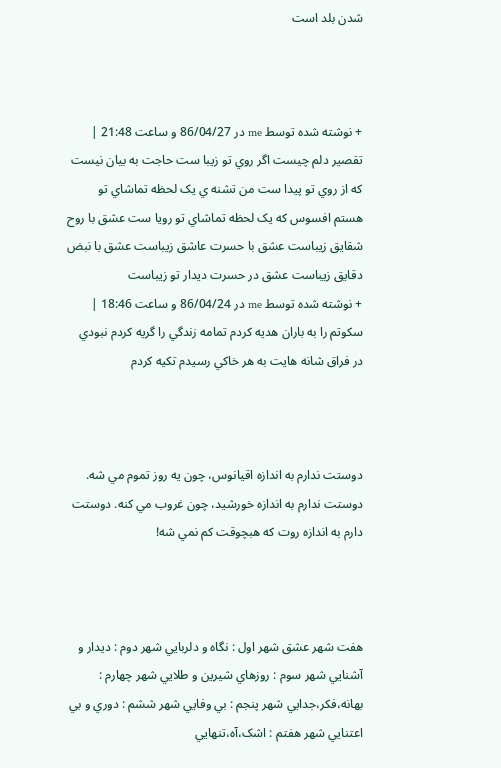شدن بلد است



+ نوشته شده توسط me در 86/04/27 و ساعت 21:48 |
تقصير دلم چيست اگر روي تو زيبا ست حاجت به بيان نيست که از روي تو پيدا ست من تشنه ي يک لحظه تماشاي تو هستم افسوس که يک لحظه تماشاي تو رويا ست عشق با روح شقایق زیباست عشق با حسرت عاشق زیباست عشق با نبض دقایق زیباست عشق در حسرت دیدار تو زیباست
+ نوشته شده توسط me در 86/04/24 و ساعت 18:46 |
سکوتم را به باران هديه کردم تمامه زندگي را گريه کردم نبودي در فراق شانه هايت به هر خاکي رسيدم تکيه کردم



دوستت ندارم به اندازه اقيانوس، چون يه روز تموم مي شه. دوستت ندارم به اندازه خورشيد، چون غروب مي كنه. دوستت دارم به اندازه روت كه هبچوقت كم نمي شه!



هفت شهر عشق شهر اول : نگاه و دلربايي شهر دوم : ديدار و آشنايي شهر سوم : روزهاي شيرين و طلايي شهر چهارم : بهانه،فکر،جدايي شهر پنجم : بي وفايي شهر ششم : دوري و بي اعتنايي شهر هفتم : اشک،آه،تنهايي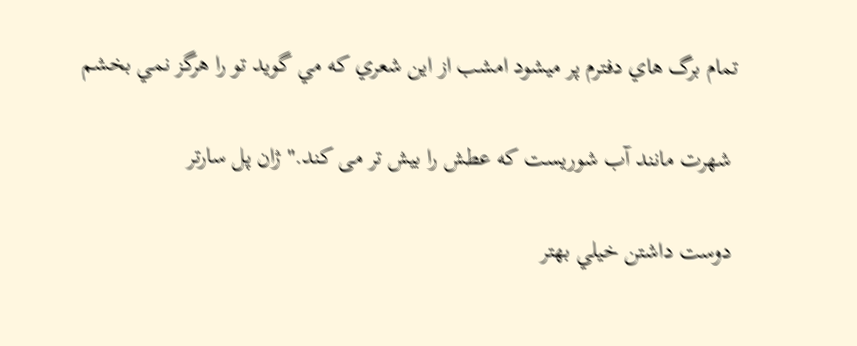تمام برگ هاي دفترم پر ميشود امشب از اين شعري که مي گويد تو را هرگز نمي بخشم

 شهرت مانند آب شوریست که عطش را بیش تر می کند." ژان پل سارتر

 دوست داشتن خيلي بهتر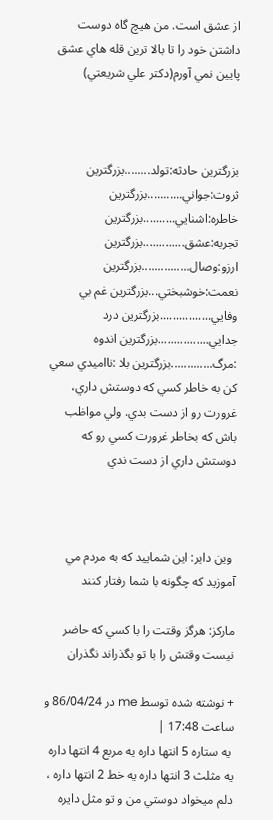از عشق است. من هيچ گاه دوست داشتن خود را تا بالا ترين قله هاي عشق پايين نمي آورم(دكتر علي شريعتي)



بزرگترين حادثه:تولد........بزرگترين ثروت:جواني...........بزرگترين خاطره:اشنايي..........بزرگترين تجربه:عشق.............بزرگترين ارزو:وصال...............بزرگترين نعمت:خوشبختي...بزرگترين غم بي وفايي................بزرگترين درد جدايي................بزرگترين اندوه :مرگ.............بزرگترين بلا :نااميدي سعي کن به خاطر کسي که دوستش داري، غرورت رو از دست بدي. ولي مواظب باش که بخاطر غرورت کسي رو که دوستش داري از دست ندي



 وين داير: اين شماييد که به مردم مي آموزيد که چگونه با شما رفتار کنند

مارکز: هرگز وقتت را با کسي که حاضر نيست وقتش را با تو بگذراند نگذران

+ نوشته شده توسط me در 86/04/24 و ساعت 17:48 |
 يه ستاره 5 انتها داره يه مربع 4 انتها داره يه مثلث 3 انتها داره يه خط 2 انتها داره ، دلم ميخواد دوستي من و تو مثل دايره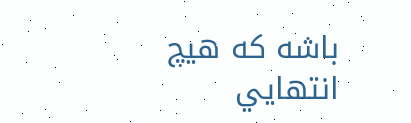باشه که هيچ انتهايي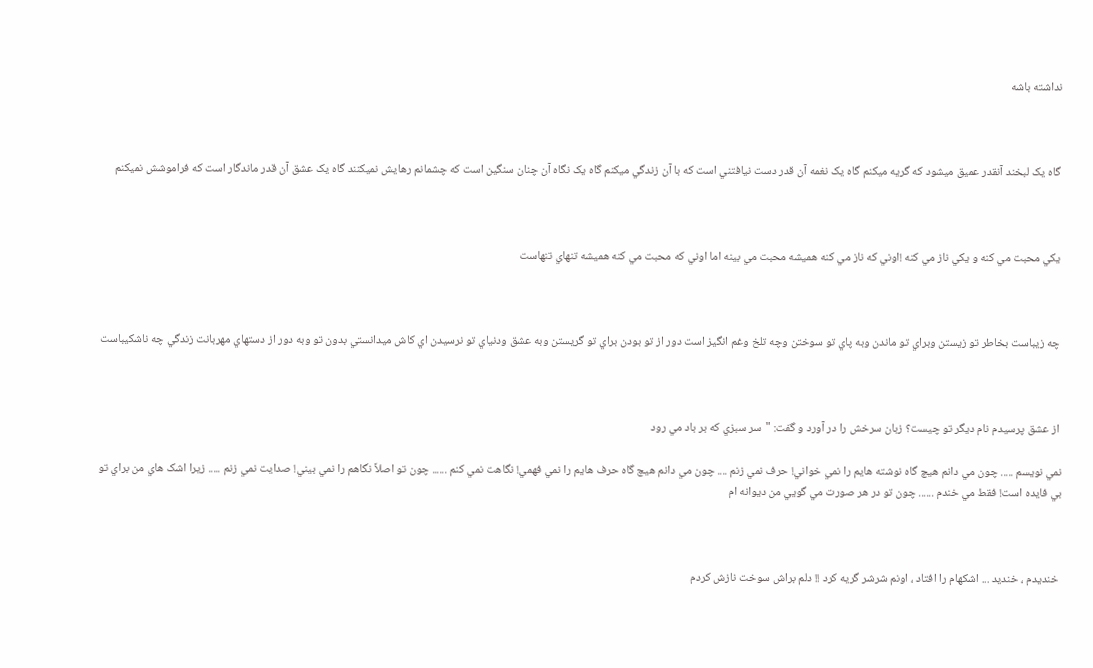نداشته باشه



 گاه يک لبخند آنقدر عميق ميشود که گريه ميکنم گاه يک نغمه آن قدر دست نيافتني است که با آن زندگي ميکنم گاه يک نگاه آن چنان سنگين است که چشمانم رهايش نميکنند گاه يک عشق آن قدر ماندگار است که فراموشش نميکنم



 يکي محبت مي کنه و يکي ناز مي کنه !اوني که ناز مي کنه هميشه محبت مي بينه اما اوني که محبت مي کنه هميشه تنهاي تنهاست



 چه زيباست بخاطر تو زيستن وبراي تو ماندن وبه پاي تو سوختن وچه تلخ وغم انگيز است دور از تو بودن براي تو گريستن وبه عشق ودنياي تو نرسيدن اي كاش ميدانستي بدون تو وبه دور از دستهاي مهربانت زندگي چه ناشكيباست



 از عشق پرسيدم نام ديگر تو چيست؟ زبان سرخش را در آورد و گفت: "سر سبزي که بر باد مي رود

نمي نويسم ..... چون مي دانم هيچ گاه نوشته هايم را نمي خواني! حرف نمي زنم .... چون مي دانم هيچ گاه حرف هايم را نمي فهمي! نگاهت نمي کنم ...... چون تو اصلاً نگاهم را نمي بيني! صدايت نمي زنم ..... زيرا اشک هاي من براي تو بي فايده است! فقط مي خندم ...... چون تو در هر صورت مي گويي من ديوانه ام



 خنديدم ، خنديد ... اشکهام را افتاد ، اونم شرشر گريه کرد !! دلم براش سوخت نازش کردم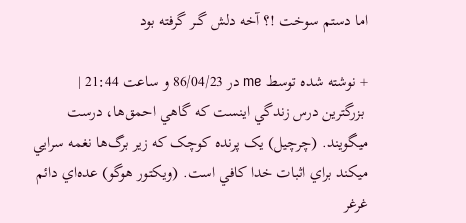اما دستم سوخت !؟ آخه دلش گــر گرفته بود

+ نوشته شده توسط me در 86/04/23 و ساعت 21:44 |
 بزرگترين درس زندگي اينست که گاهي احمق‌ها، درست ميگويند. (چرچيل) يک پرنده کوچک که زير برگ‌ها نغمه سرايي ميکند براي اثبات خدا کافي است. (ويکتور هوگو) عد‌ه‌اي دائم غرغر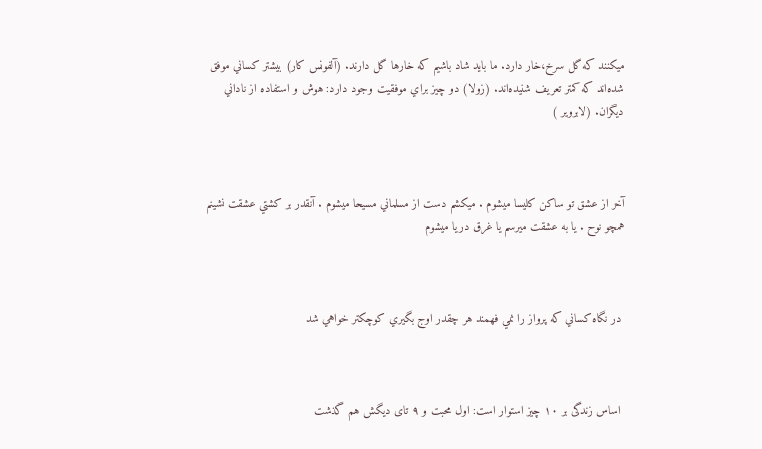ميکنند که گل سرخ،خار دارد. ما بايد شاد باشيم که خارها گل دارند. (آلفونس کار) بيشتر کساني موفق شده‌اند که کمتر تعريف شنيده‌اند. (زولا) دو چيز براي موفقيت وجود دارد: هوش و استفاده از ناداني ديگران. (لابروير )



آخر از عشق تو ساكن كليسا ميشوم . ميكشم دست از مسلماني مسيحا ميشوم . آنقدر بر كشتي عشقت نشينم همچو نوح . يا به عشقت ميرسم يا غرق دريا ميشوم



 در نگاه كساني كه پرواز را نمي فهمند هر چقدر اوج بگيري كوچكتر خواهي شد



 اساس زندگی بر ۱۰ چیز استوار است: اول محبت و ۹ تای دیگش هم گذشت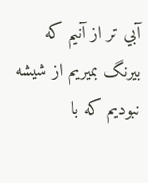آبي تر از آنيم كه بيرنگ بميريم از شيشه نبوديم كه با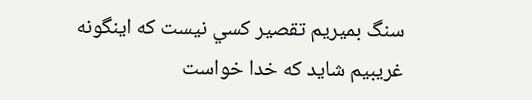سنگ بميريم تقصير كسي نيست كه اينگونه غريبيم شايد كه خدا خواست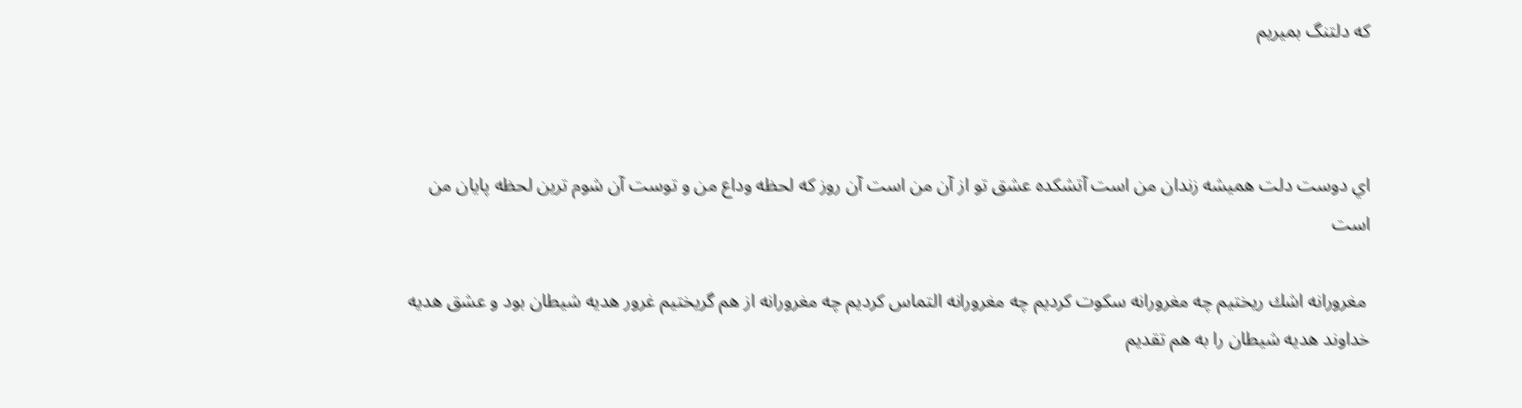كه دلتنگ بميريم



اي دوست دلت هميشه زندان من است آتشكده عشق تو از آن من است آن روز كه لحظه وداع من و توست آن شوم ترين لحظه پايان من است

 مغرورانه اشك ريختيم چه مغرورانه سكوت كرديم چه مغرورانه التماس كرديم چه مغرورانه از هم گريختيم غرور هديه شيطان بود و عشق هديه خداوند هديه شيطان را به هم تقديم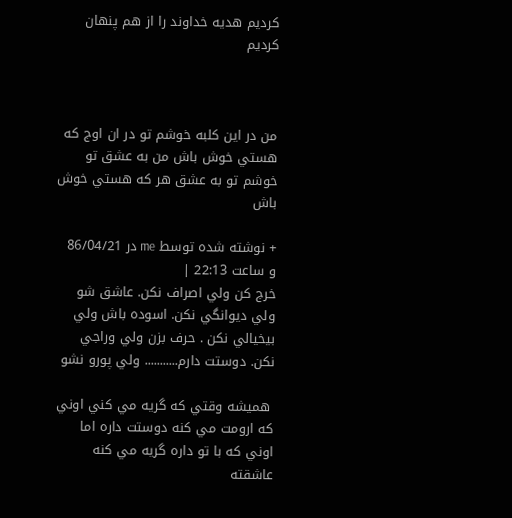كرديم هديه خداوند را از هم پنهان كرديم



من در اين کلبه خوشم تو در ان اوج که هستي خوش باش من به عشق تو خوشم تو به عشق هر که هستي خوش باش

+ نوشته شده توسط me در 86/04/21 و ساعت 22:13 |
خرج كن ولي اصراف نكن. عاشق شو ولي ديوانگي نكن. اسوده باش ولي بيخيالي نكن . حرف بزن ولي وراجي نكن. دوستت دارم........... ولي پورو نشو

 هميشه وقتي که گريه مي کني اوني که ارومت مي کنه دوستت داره اما اوني که با تو داره گريه مي کنه عاشقته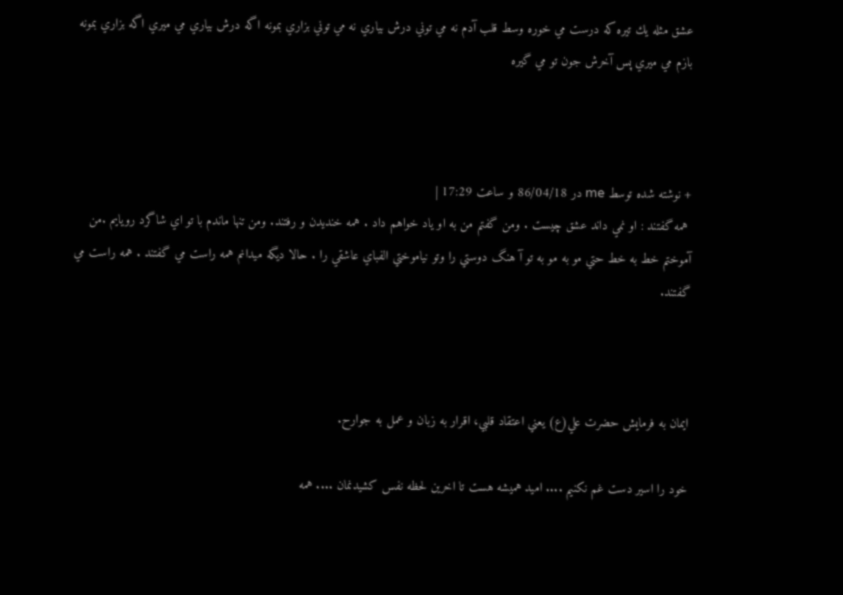عشق مثله يك تيره كه درست مي خوره وسط قلب آدم نه مي توني درش بياري نه مي توني بزاري بمونه اگه درش بياري مي ميري اگه بزاري بمونه بازم مي ميري پس آخرش جون تو مي گيره



+ نوشته شده توسط me در 86/04/18 و ساعت 17:29 |
 همه گفتند : او نمي داند عشق چيست . ومن گفتم من به او ياد خواهم داد . همه خنديدن و رفتند. ومن تنها ماندم با تو اي شاگرد رويايم .من آموختم خط به خط حتي مو به مو به تو آ هنگ دوستي را وتو نياموختي الفباي عاشقي را . حالا ديگه ميدانم همه راست مي گفتند . همه راست مي گفتند.



ايمان به فرمايش حضرت علي(ع) يعني اعتقاد قلبي، اقرار به زبان و عمل به جوارح.

خود را اسیر دست غم نکنیم .... امید همیشه هست تا اخرین لحظه نفس کشیدنمان .... همه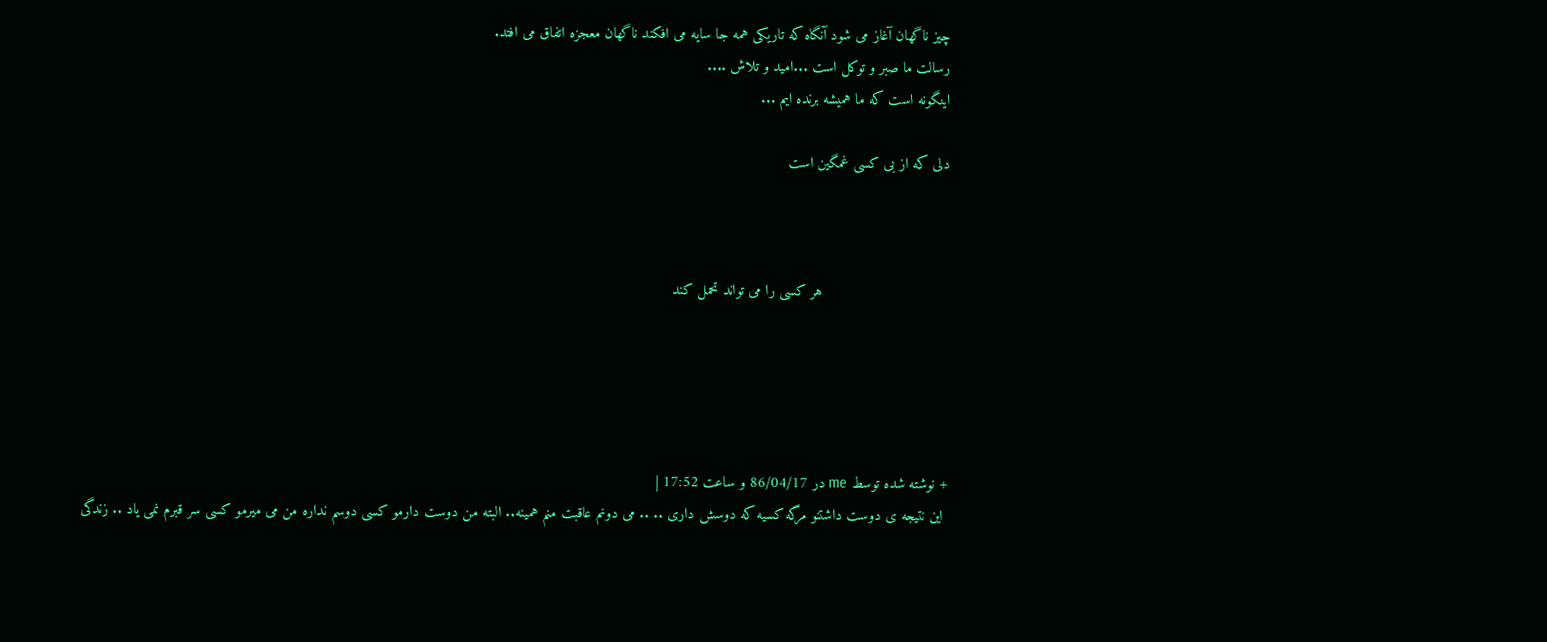چیز ناگهان آغاز می شود آنگاه که تاریکی همه جا سایه می افکند ناگهان معجزه اتفاق می افتد.
رسالت ما صبر و توکل است ...امید و تلاش ....
اینگونه است که ما همیشه برنده ایم ...

دلی که از بی کسی غمگین است



                             هر کسی را می تواند تحمل کند





+ نوشته شده توسط me در 86/04/17 و ساعت 17:52 |
 این نتیجه ی دوست داشتنو مرگه کسیه که دوسش داری .. .. می دونم عاقبت منم همینه.. البته من دوست دارمو کسی دوسم نداره من می میرمو کسی سر قبرم نمی یاد .. زندگی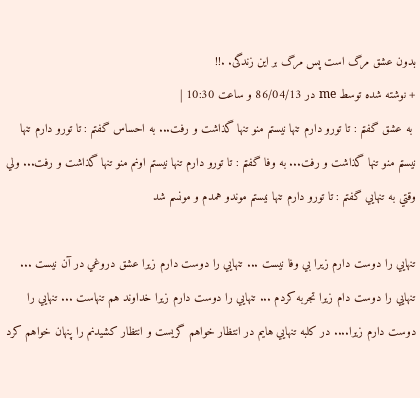بدون عشق مرگ است پس مرگ بر این زندگی. .!!
+ نوشته شده توسط me در 86/04/13 و ساعت 10:30 |
 به عشق گفتم : تا تورو دارم تنها نيستم منو تنها گذاشت و رفت... به احساس گفتم : تا تورو دارم تنها نيستم منو تنها گذاشت و رفت... به وفا گفتم : تا تورو دارم تنها نيستم اونم منو تنها گذاشت و رفت... ولي وقتي به تنهايي گفتم : تا تورو دارم تنها نيستم موندو همدم و مونسم شد

تنهايي را دوست دارم زيرا بي وفا نيست ... تنهايي را دوست دارم زيرا عشق دروغي در آن نيست ... تنهايي را دوست دام زيرا تجربه کردم ... تنهايي را دوست دارم زيرا خداوند هم تنهاست ... تنهايي را دوست دارم زيرا.... در کلبه تنهايي هايم در انتظار خواهم گريست و انتظار کشيدنم را پنهان خواهم کرد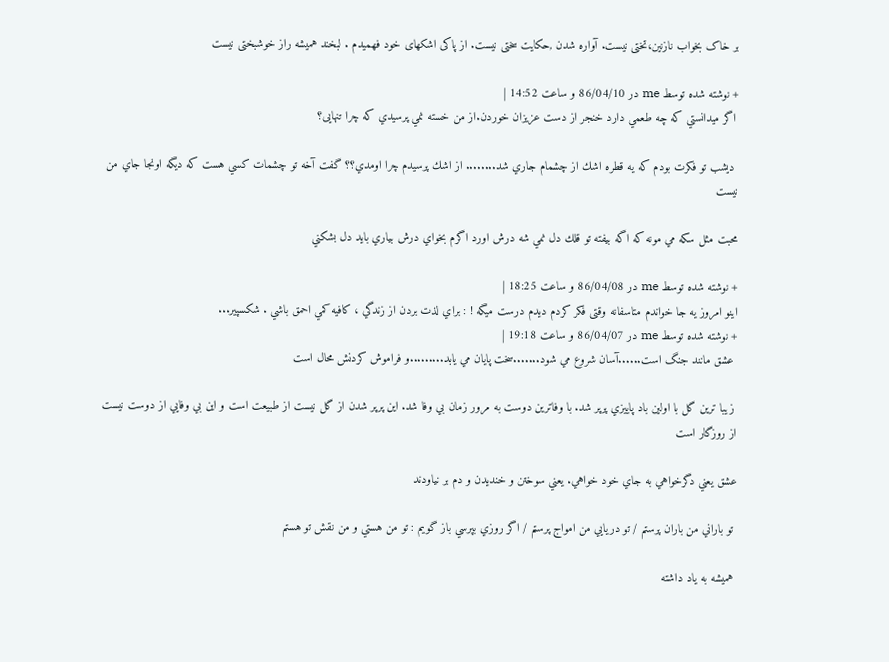بر خاک بخواب نازنين،تختی نيست. آواره شدن ,حکايت سختی نيست. از پاکی اشکهای خود فهميدم . لبخند هميشه راز خوشبختی نيست

+ نوشته شده توسط me در 86/04/10 و ساعت 14:52 |
 اگر ميدانستي كه چه طعمي دارد خنجر از دست عزيزان خوردن.از من خسته نمي پرسيدي كه چرا تنهايی؟

 ديشب تو فكرت بودم كه يه قطره اشك از چشمام جاري شد........ از اشك پرسيدم چرا اومدي؟؟ گفت آخه تو چشمات كسي هست كه ديگه اونجا جاي من نيست

محبت مثل سكه مي مونه كه اگه بيفته تو قلك دل نمي شه درش اورد اگرم بخواي درش بياري بايد دل بشكني

+ نوشته شده توسط me در 86/04/08 و ساعت 18:25 |
اینو امروز یه جا خواندم متاسفانه وقتی فکر کردم دیدم درست میگه ! : براي لذت بردن از زندگي ، كافيه كمي احمق باشي . شكسپير...
+ نوشته شده توسط me در 86/04/07 و ساعت 19:18 |
 عشق مانند جنگ است......آسان شروع مي شود.......سخت پايان مي يابد.........و فراموش کردنش محال است

 زيبا ترين گل با اولين باد پاييزي پرپر شد. با وفاترين دوست به مرور زمان بي وفا شد. اين پرپر شدن از گل نيست از طبيعت است و اين بي وفايي از دوست نيست از روزگار است

عشق يعني دگرخواهي به جاي خود خواهي. يعني سوختن و خنديدن و دم بر نياودند

 تو باراني من باران پرستم / تو دريايي من امواج پرستم / اگر روزي بپرسي باز گويم : تو من هستي و من نقش تو هستم

 هميشه به ياد داشته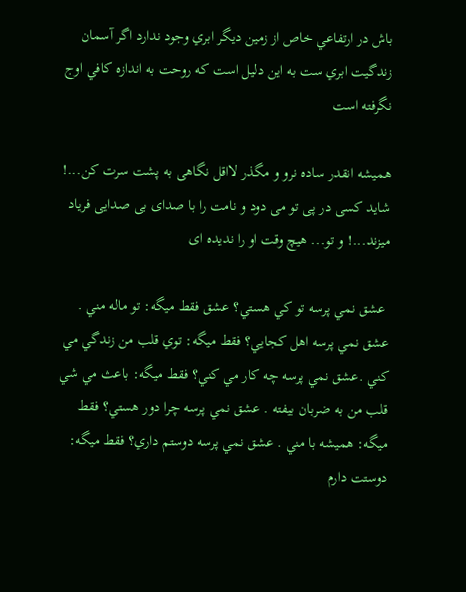باش در ارتفاعي خاص از زمين ديگر ابري وجود ندارد اگر آسمان زندگيت ابري ست به اين دليل است كه روحت به اندازه كافي اوج نگرفته است

همیشه انقدر ساده نرو و مگذر لااقل نگاهی به پشت سرت کن...! شاید کسی در پی تو می دود و نامت را با صدای بی صدایی فریاد میزند...! و تو... هیچ وقت او را ندیده ای

 عشق نمي پرسه تو کي هستي؟ عشق فقط ميگه: تو ماله مني . عشق نمي پرسه اهل کجايي؟ فقط ميگه: توي قلب من زندگي مي کني .عشق نمي پرسه چه کار مي کني؟ فقط ميگه: باعث مي شي قلب من به ضربان بيفته . عشق نمي پرسه چرا دور هستي؟ فقط ميگه: هميشه با مني . عشق نمي پرسه دوستم داري؟ فقط ميگه: دوستت دارم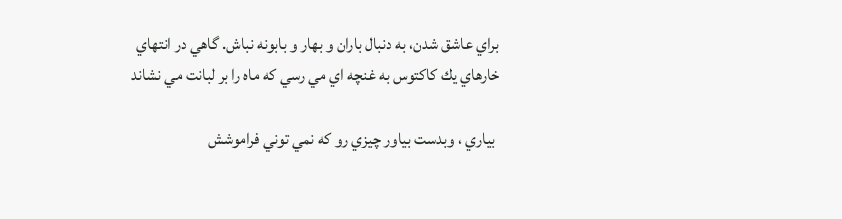براي عاشق شدن، به دنبال باران و بهار و بابونه نباش. گاهي در انتهاي خارهاي يك كاكتوس به غنچه اي مي رسي كه ماه را بر لبانت مي نشاند

 بياري ، وبدست بياور چيزي رو كه نمي توني فراموشش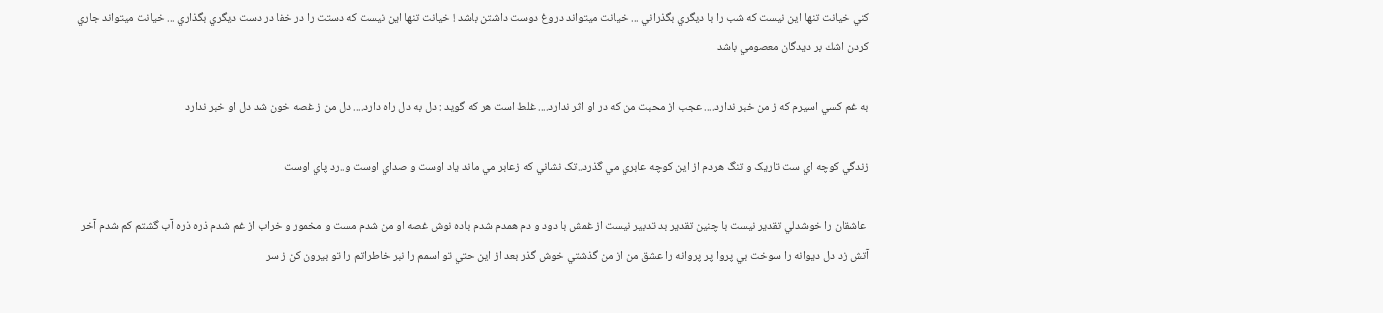كني خيانت تنها اين نيست كه شب را با ديگري بگذراني ... خيانت ميتواند دروغ دوست داشتن باشد ! خيانت تنها اين نيست كه دستت را در خفا در دست ديگري بگذاري ... خيانت ميتواند جاري كردن اشك بر ديدگان معصومي باشد

به غم كسي اسيرم كه ز من خبر ندارد.... عجب از محبت من كه در او اثر ندارد.... غلط است هر كه گويد : دل به دل راه دارد.... دل من ز غصه خون شد دل او خبر ندارد

زندگي کوچه اي ست تاريک و تنگ هردم از اين کوچه عابري مي گذرد..تک نشاني که زعابر مي ماند ياد اوست و صداي اوست و..رد پاي اوست

 عاشقان را خوشدلي تقدير نيست با چنين تقدير بد تدبير نيست از غمش با دود و دم همدم شدم باده نوش غصه او من شدم مست و مخمور و خراب از غم شدم ذره ذره آب گشتم كم شدم آخر آتش زد دل ديوانه را سوخت بي پروا پر پروانه را عشق من از من گذشتي خوش گذر بعد از اين حتي تو اسمم را نبر خاطراتم را تو بيرون كن ز سر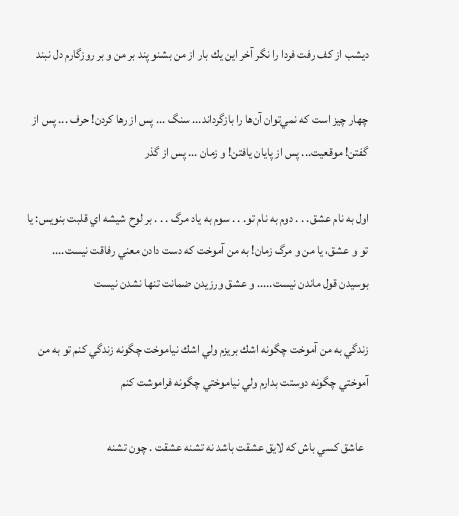ديشب از كف رفت فردا را نگر آخر اين يك بار از من بشنو پند بر من و بر روزگارم دل نبند

چهار چيز است که نمي‌توان آن‌ها را بازگرداند... سنگ ... پس از رها کردن! حرف ... پس از گفتن! موقعيت... پس از پايان يافتن! و زمان ... پس از گذر

اول به نام عشق. . . دوم به نام تو. . . سوم به ياد مرگ . . . بر لوح شيشه اي قلبت بنويس: يا تو و عشق، يا من و مرگ زمان! به من آموخت كه دست دادن معني رفاقت نيست.... بوسيدن قول ماندن نيست..... و عشق ورزيدن ضمانت تنها نشدن نيست

زندگي به من آموخت چگونه اشك بريزم ولي اشك نياموخت چگونه زندگي كنم تو به من آموختي چگونه دوستت بدارم ولي نياموختي چگونه فراموشت كنم

  عاشق كسي باش كه لايق عشقت باشد نه تشنه عشقت . چون تشنه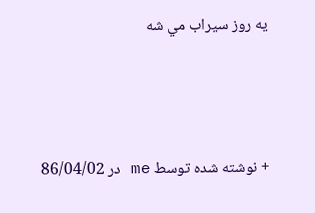يه روز سيراب مي شه



+ نوشته شده توسط me در 86/04/02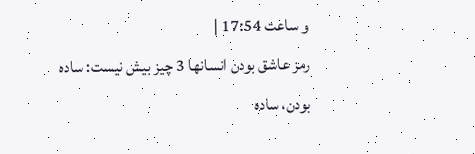و ساعت 17:54 |
رمز عاشق بودن انسانها 3 چيز بيش نيست: ساده بودن، ساده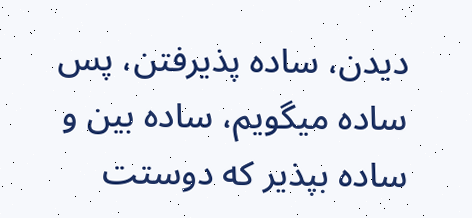ديدن، ساده پذيرفتن، پس ساده ميگويم، ساده بين و ساده بپذير که دوستت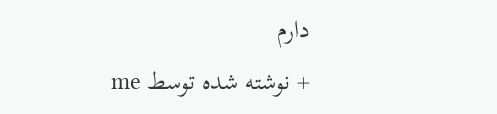دارم
+ نوشته شده توسط me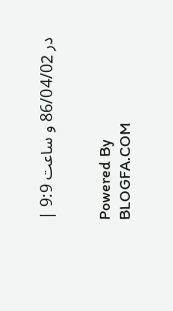در 86/04/02 و ساعت 9:9 |


Powered By
BLOGFA.COM